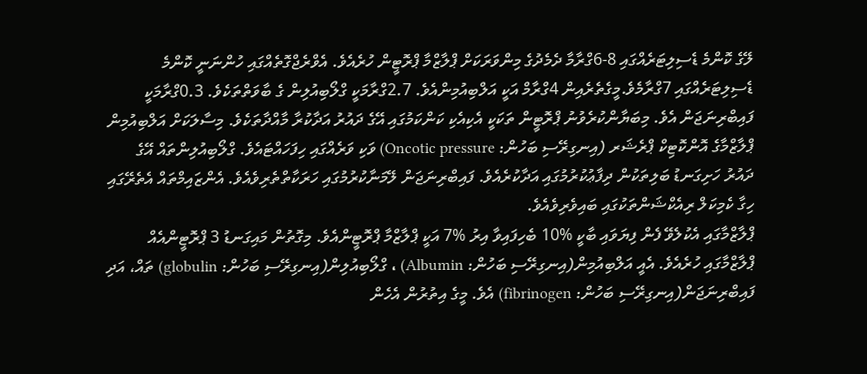ލޭގެ ކޮންމެ ޑެސިލިޓަރެއްގައި 8-6ގްރާމާ ދެމެދުގެ މިންވަރަކަށް ޕްލާޒްމާ ޕްރޮޓީން ހުރެއެވެ. އެވްރެޖްގޮތެއްގައި ހުންނަނީ ކޮންމެ ޑެސިލިޓަރެއްގައި 7ގްރާމެވެ.މީގެތެރެއިން 4ގްރާމް އަކީ އަލްބިއުމިންއެވެ. 2.7ގްރާމަކީ ގްލޯބިއުލިން ގެ ބާވަތްތަކެވެ. 0.3ގްރާމަކީ ފައިބްރިނަޖަން އެވެ. މިބަޔާންކުރެވުނު ޕްރޮޓީން ތަކަކީ އެކިއެކި ކަންކަމުގައި އޭގެ ދައުރު އަދާކުރާ މާއްދާތަކެވެ. މިސާލަކަށް އަލްބިއުމިން ޕްލާޒްމާގެ އޮންކޮޓިކް ޕްރެޝަރ (އިނގިރޭސި ބަހުން: Oncotic pressure) ވަކި ވަރެއްގައި ހިފަހައްޓައެވެ. ގްލޯބިއުލިންތައް އޭގެ ދައުރު ހަށިގަނޑު ބަލިތަކުން ދިފާޢުކުރުމުގައި އަދާކުރެއެވެ. ފައިބްރިނަޖަން ލޭމަނާކުރުމުގައި ހަރަކާތްތެރިވެއެވެ. އެންޒައިމްތައް އެތެރޭގައި ހިގާ ކެމިކަލް ރިއެކްޝަންތަކުގައި ބައިވެރިވެއެވެ.
ޕްލާޒްމާގައި އެކުލެވޭ ފެން ފިޔަވައި ބާކީ %10 ބެހިފައިވާ އިރު %7 އަކީ ޕްލާޒްމާ ޕްރޮޓީންއެވެ. މިގޮތުން މައިގަނޑު 3 ޕްރޮޓީންއެއް ޕްލާޒްމާގައި ހުރެއެވެ. އެއީ އަލްބިއުމިން(އިނގިރޭސި ބަހުން: Albumin) ، ގްލޯބިއުލިން(އިނގިރޭސި ބަހުން: globulin) ތައް، އަދި ފައިބްރިނަޖަން(އިނގިރޭސި ބަހުން: fibrinogen) އެވެ. މީގެ އިތުރުން އެހެން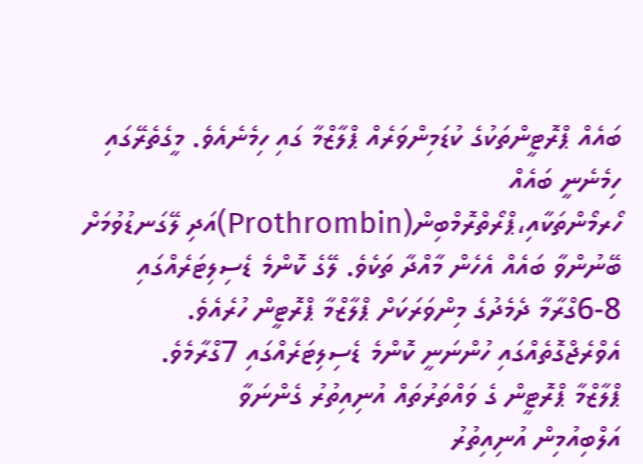ބައެއް ޕްރޮޓީންތަކުގެ ކުޑަމިންވަރެއް ޕްލާޒްމާ ގައި ހިމެނެއެވެ. މީގެތެރޭގައި ހިމެނެނީ ބައެއް ހޯރމޯންތަކާއި،ޕްރޯތްރޮމްބިން(Prothrombin)އަދި ލޭގަނޑުވުމަށް ބޭނުންވާ ބައެއް އެހެން މާއްދާ ތަކެވެ. ލޭގެ ކޮންމެ ޑެސިލިޓަރެއްގައި 8-6ގްރާމާ ދެމެދުގެ މިންވަރަކަށް ޕްލާޒްމާ ޕްރޮޓީން ހުރެއެވެ. އެވްރެޖްގޮތެއްގައި ހުންނަނީ ކޮންމެ ޑެސިލިޓަރެއްގައި 7ގްރާމެވެ.
ޕްލާޒްމާ ޕްރޮޓީން ގެ ވައްތަރުތައް އުނިއިތުރު ގެންނަވާ
އަލްބިއުމިން އުނިއިތުރު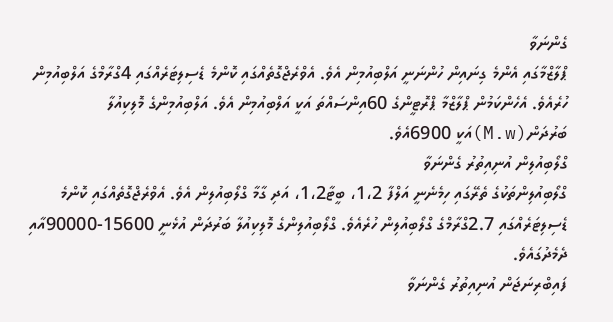ގެންނަވާ
ޕްލާޒްމާގައި އެންމެ ގިނައިން ހުންނަނީ އަލްބިއުމިން އެވެ. އެވްރެޖްގޮތެއްގައި ކޮންމެ ޑެސިލިޓަރެއްގައި 4ގްރާމްގެ އަލްބިއުމިން ހުރެއެވެ. އެހެންކަމުން ޕްލާޒްމާ ޕްރޮޓީންގެ 60އިންސައްތަ އަކީ އަލްބިއުމިން އެވެ. އަލްބިއުމިންގެ މޮލިކިއުލާ ބަރުދަން(M.w)އަކީ 6900އެވެ.
ގްލޯބިއުލިން އުނިއިތުރު ގެންނަވާ
ގްލޯބިއުލިންތަކުގެ ތެރޭގައި ހިމެނެނީ އަލްފާ 1،2، ބީޓާ1،2، އަދި ގާމާ ގްލޯބިއުލިން އެވެ. އެވްރެޖްގޮތެއްގައި ކޮންމެ ޑެސިލިޓަރެއްގައި 2.7ގްރާމްގެ ގްލޯބިއުލިން ހުރެއެވެ. ގްލޯބިއުލިންގެ މޮލިކިއުލާ ބަރުދަން އުޅެނީ 15600-90000އާއި ދެމެދުގައެވެ.
ފައިބްރިނަޖަން އުނިއިތުރު ގެންނަވާ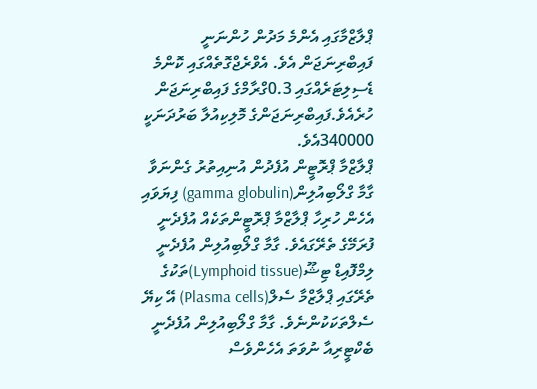ޕްލާޒްމާގައި އެންމެ މަދުން ހުންނަނީ ފައިބްރިނަޖަން އެވެ. އެވްރެޖްގޮތެއްގައި ކޮންމެ ޑެސިލިޓަރެއްގައި 0.3ގްރާމްގެ ފައިބްރިނަޖަން ހުރެއެވެ.ފައިބްރިނަޖަންގެ މޮލިކިއުލާ ބަރުދަނަކީ 340000އެވެ.
ޕްލާޒްމާ ޕްރޮޓީން އުފެދުން އުނިއިތުރު ގެންނަވާ
ގާމާ ގްލޯބިއުލިން(gamma globulin) ފިޔަވައި އެހެން ހުރިހާ ޕްލާޒްމާ ޕްރޮޓީންތަކެއް އުފެދެނީ ފުރަމޭގެ ތެރޭގައެވެ. ގާމާ ގްލޯބިއުލިން އުފެދެނީ ލިމްފޮއިޑް ޓިޝޫ(Lymphoid tissue)ތަކުގެ ތެރޭގައި ޕްލާޒްމާ ސެލް(Plasma cells) އޭ ކިޔޭ ސެލްތަކަކުންނެވެ. ގާމާ ގްލޯބިއުލިން އުފެދެނީ ބެކްޓީރިއާ ނުވަތަ އެހެންވެސް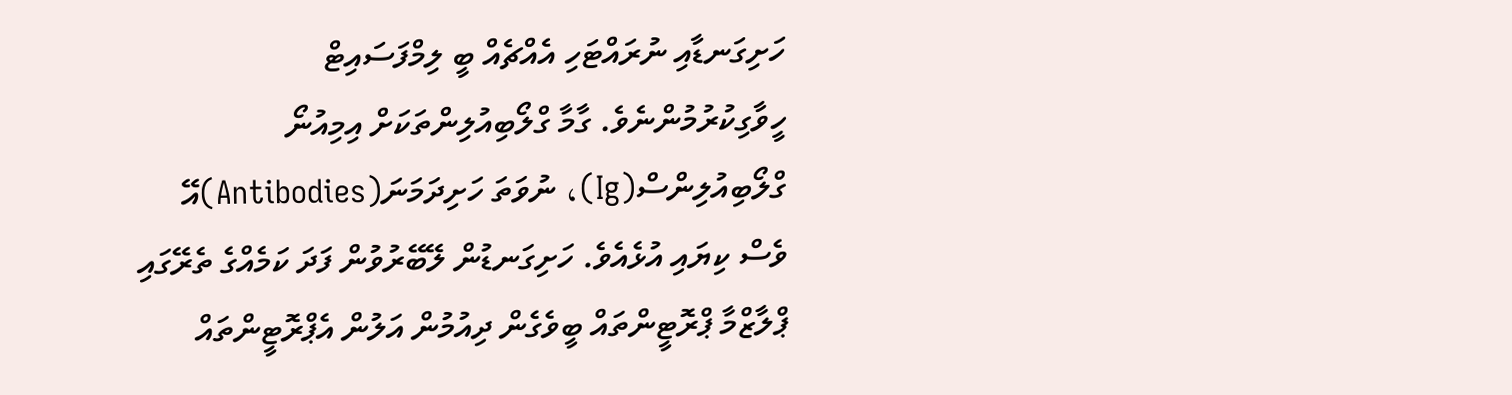ހަށިގަނޑާއި ނުރައްޓަހި އެއްޗެއް ބީ ލިމްފަސައިޓް ހީވާގިކުރުމުންނެވެ. ގާމާ ގްލޯބިއުލިންތަކަށް އިމިއުނޯ ގްލޯބިއުލިންސް(Ig)، ނުވަތަ ހަށިދަމަނަ(Antibodies)އޭ ވެސް ކިޔައި އުޅެއެވެ. ހަށިގަނޑުން ލޭބޭރުވުން ފަދަ ކަމެއްގެ ތެރޭގައި ޕްލާޒްމާ ޕްރޮޓީންތައް ބީވެގެން ދިއުމުން އަލުން އެޕްރޮޓީންތައް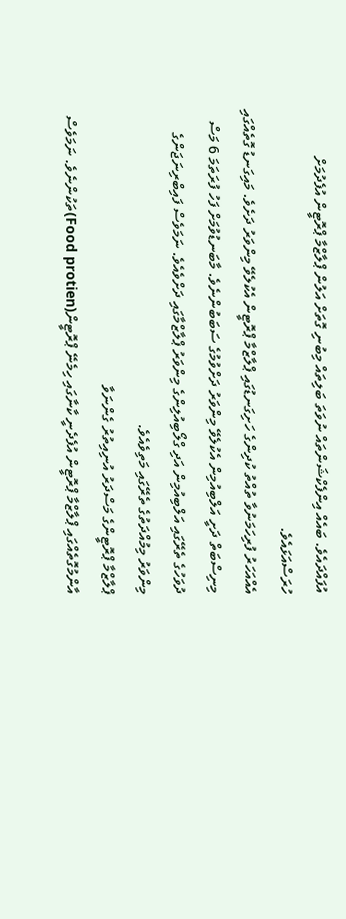އުފައްދައެވެ. ބައެއް އިންފެކްޝަންތައް ނުވަތަ ބަލިތައް މިބުނި ގޮތަށް އަލުން ޕްލާޒްމާ ޕްރޮޓީން އުފެދުމަށް ހުރަސްއަޅައެވެ.
އެއްއަހަރު ފުރިހަމަނުވާ ތުއްތު ކުދިންގެ ހަށިގަނޑުގައި ޕްލާޒްމާ ޕްރޮޓީން އެކުލެވޭ މިންވަރު ދަށެވެ. މައިގަނޑު ގޮތެއްގައި މިނިސްބަތް ދަށީ އަލްބިއުމިން އެކުލެވޭ މިންވަރު ދަށްވުމުގެ ސަބަބުންނެވެ. މާބަނޑުވުމަށް ފަހު ފުރަތަމަ 6 މަސް ދުވަހުގެ ތެރޭގައި އަލްބިއުމިން އަދި ގްލޯބިއުލިންގެ މިންވަރު ޕްލާޒްމާގައި ދަށްވެއެވެ. ނަމަވެސް ފައިބްރިނަޖަންގެ މިންވަރު މިމުއްދަތުގެ ތެރޭގައި މަތިވެއެވެ.
ޕްލާޒްމާ ޕްރޮޓީންގެ މަސްދަރު އުނިއިތުރު ގެންނަވާ
އާންމުގޮތެއްގައި ޕްލާޒްމާ ޕްރޮޓީން އުފެދެނީ ކާނާގައި ހިމެނޭ ޕްރޮޓީން(Food protien)ތަކުންނެވެ. ނަމަވެސް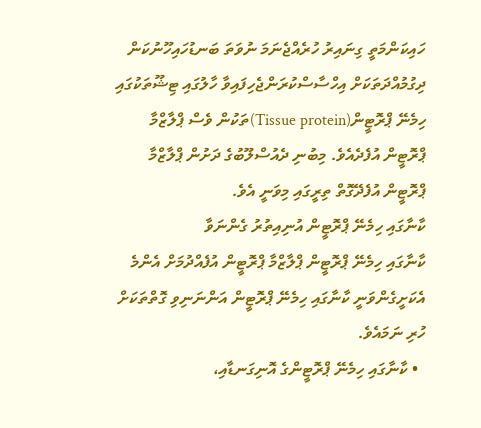ހައިކަންމަތީ ގިނައިރު ހުރެއްޖެނަމަ ނުވަތަ ބަނޑުހައިހޫނުކަން ދިގުމުއްދަތަކަށް އިހްސާސްކުރަންޖެހިފައިވާ ހާލުގައި ޓިޝޫތަކުގައި ހިމެނޭ ޕްރޮޓީން(Tissue protein)ތަކުން ވެސް ޕްލާޒްމާ ޕްރޮޓީން އުފެދެއެވެ. މިބުނި ދެއުސްލޫބުގެ ދަށުން ޕްލާޒްމާ ޕްރޮޓީން އުފެދޭގޮތް ތިރީގައި މިވަނީ އެވެ.
ކާނާގައި ހިމެނޭ ޕްރޮޓީން އުނިއިތުރު ގެންނަވާ
ކާނާގައި ހިމެނޭ ޕްރޮޓީން ޕްލާޒްމާ ޕްރޮޓީން އުފެއްދުމަށް އެންމެ އެކަށީގެންވަނީ ކާނާގައި ހިމެނޭ ޕްރޮޓީން އަންނަނިވި ގޮތްތަކަށް ހުރި ނަމައެވެ.
  • ކާނާގައި ހިމެނޭ ޕްރޮޓީންގެ އޮނިގަނޑާއި،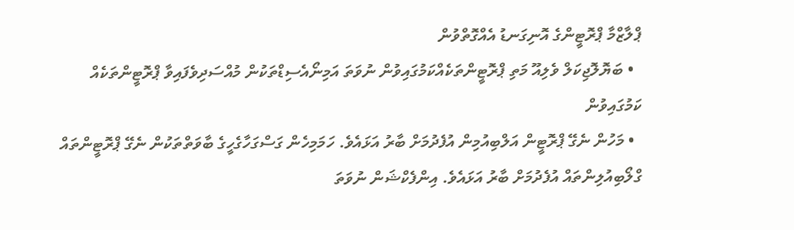ޕްލާޒްމާ ޕްރޮޓީންގެ އޮނިގަނޑު އެއްގޮތްވުން
  • ބަޔޮލޮޖިކަލް ވެލިއޫ މަތި ޕްރޮޓީންތަކެއްކަމުގައިވުން ނުވަތަ އަމިނޯއެސިޑްތަކުން މުއްސަދިވެފައިވާ ޕްރޮޓީންތަކެއް ކަމުގައިވުން
  • މަހުން ނެގޭ ޕްރޮޓީން އަލްބިއުމިން އުފެދުމަށް ބާރު އަޅައެވެ. ހަމަމިހެން ގަސްގަހާގެހީގެ ބާވަތްތަކުން ނެގޭ ޕްރޮޓީންތައް ގްލޯބިއުލިންތައް އުފެދުމަށް ބާރު އަޅައެވެ. އިންފެކްޝަން ނުވަތަ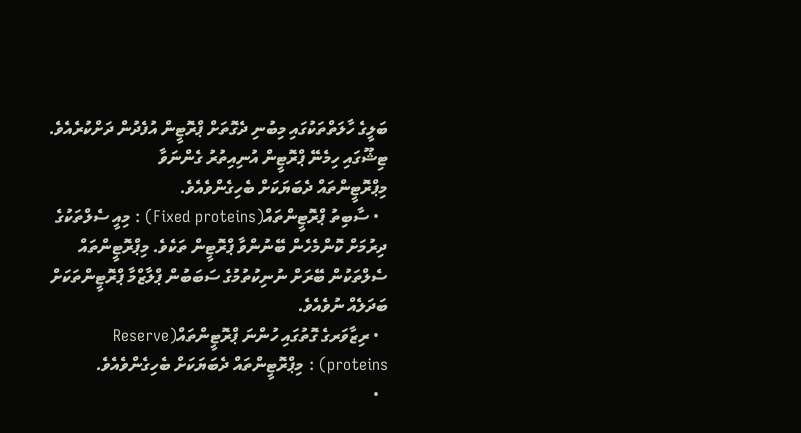ބަލީގެ ހާލަތްތަކުގައި މިބުނި ދެގޮތަށް ޕްރޮޓީން އުފެދުން ދަށްކުރެއެވެ.
ޓިޝޫގައި ހިމެނޭ ޕްރޮޓީން އުނިއިތުރު ގެންނަވާ
މިޕްރޮޓީންތައް ދެބަޔަކަށް ބެހިގެންވެއެވެ.
  • ސާބިތު ޕްރޮޓީންތައް(Fixed proteins) : މިއީ ސެލްތަކުގެ ދިރުމަށް ކޮންމެހެން ބޭނުންވާ ޕްރޮޓީން ތަކެވެ. މިޕްރޮޓީންތައް ސެލްތަކުން ބޭރަށް ނުނިކުތުމުގެ ސަބަބުން ޕްލާޒްމާ ޕްރޮޓީންތަކަށް ބަދަލެއް ނުވެއެވެ.
  • ރިޒާވަރގެ ގޮތުގައި ހުންނަ ޕްރޮޓީންތައް(Reserve proteins) : މިޕްރޮޓީންތައް ދެބަޔަކަށް ބެހިގެންވެއެވެ.
  •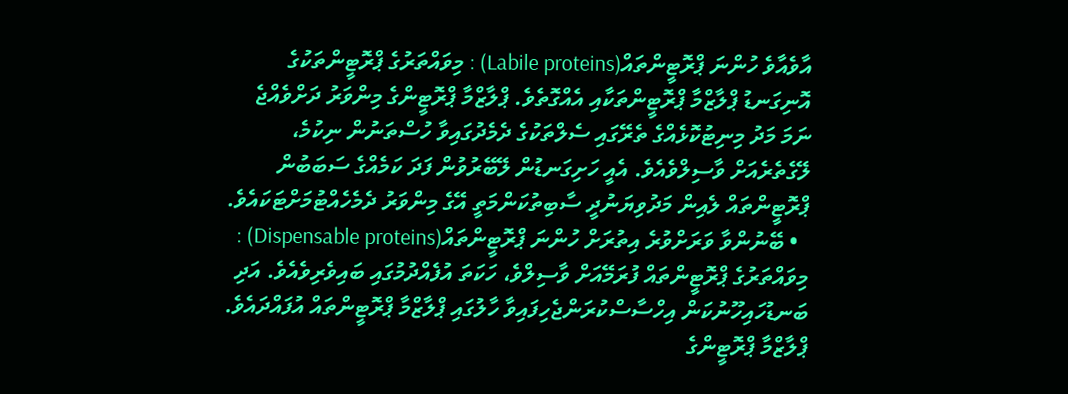އާވެއާވެ ހުންނަ ޕްރޮޓީންތައް(Labile proteins) : މިވައްތަރުގެ ޕްރޮޓީންތަކުގެ އޮނިގަނޑު ޕްލާޒްމާ ޕްރޮޓީންތަކާއި އެއްގޮތެވެ. ޕްލާޒްމާ ޕްރޮޓީންގެ މިންވަރު ދަށްވެއްޖެ ނަމަ މަދު މިނިޓުކޮޅެއްގެ ތެރޭގައި ސެލްތަކުގެ ދެމެދުގައިވާ ހުސްތަނުން ނިކުމެ، ލޭގެތެރެއަށް ވާސިލްވެއެވެ. އެއީ ހަށިގަނޑުން ލޭބޭރުވުން ފަދަ ކަމެއްގެ ސަބަބުން ޕްރޮޓީންތައް ލެއިން މަދުވިޔަނުދީ ސާބިތުކަންމަތީ އޭގެ މިންވަރު ދެމެހެއްޓުމަށްޓަކައެވެ.
  • ބޭނުންވާ ވަރަށްވުރެ އިތުރަށް ހުންނަ ޕްރޮޓީންތައް(Dispensable proteins) : މިވައްތަރުގެ ޕްރޮޓީންތައް ފުރަމޭއަށް ވާސިލްވެ، ހަކަތަ އުފެއްދުމުގައި ބައިވެރިވެއެވެ. އަދި ބަނޑުހައިހޫނުކަން އިހްސާސްކުރަންޖެހިފައިވާ ހާލުގައި ޕްލާޒްމާ ޕްރޮޓީންތައް އުފައްދައެވެ.
ޕްލާޒްމާ ޕްރޮޓީންގެ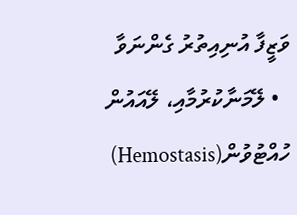ވަޒީފާ އުނިއިތުރު ގެންނަވާ
  • ލޭމަނާކުރުމާއި، ލޭއައުން ހުއްޓުވުން(Hemostasis)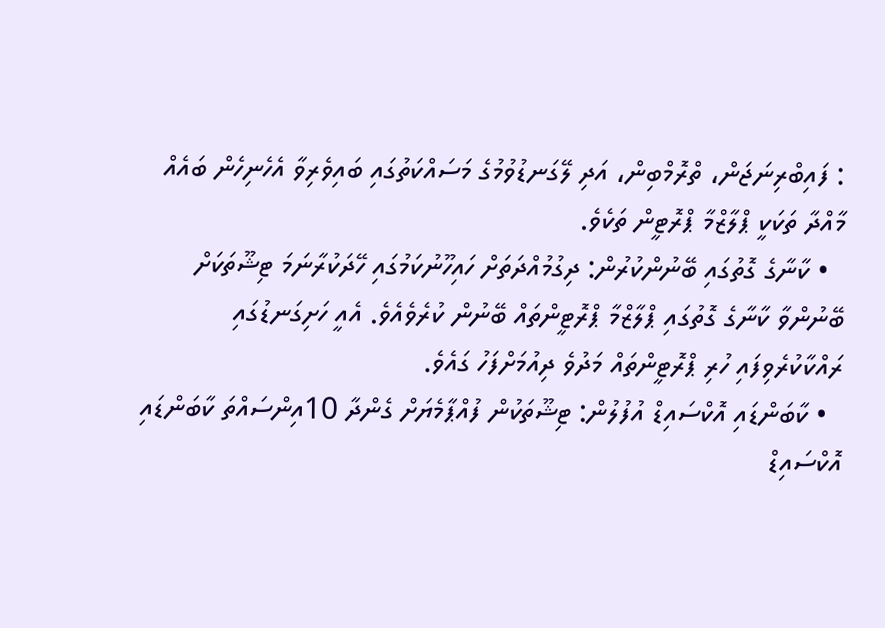: ފައިބްރިނަޖަން، ތްރޮމްބިން، އަދި ލޭގަނޑުވުމުގެ މަސައްކަތުގައި ބައިވެރިވާ އެހެނިހެން ބައެއް މާއްދާ ތަކަކީ ޕްލާޒްމާ ޕްރޮޓީން ތަކެވެ.
  • ކާނާގެ ގޮތުގައި ބޭނުންކުރުން: ދިގުމުއްދަތަށް ހައިހޫނުކަމުގައި ހޭދަކުރާނަމަ ޓިޝޫތަކަށް ބޭނުންވާ ކާނާގެ ގޮތުގައި ޕްލާޒްމާ ޕްރޮޓީންތައް ބޭނުން ކުރެވެއެވެ. އެއީ ހަށިގަނޑުގައި ރައްކާކުރެވިފައި ހުރި ޕްރޮޓީންތައް މަދުވެ ދިއުމަށްފަހު ގައެވެ.
  • ކާބަންޑައި އޮކްސައިޑް އުފުލުން: ޓިޝޫތަކުން ފުއްޕާމެޔަށް ގެންދާ 10އިންސައްތަ ކާބަންޑައި އޮކްސައިޑް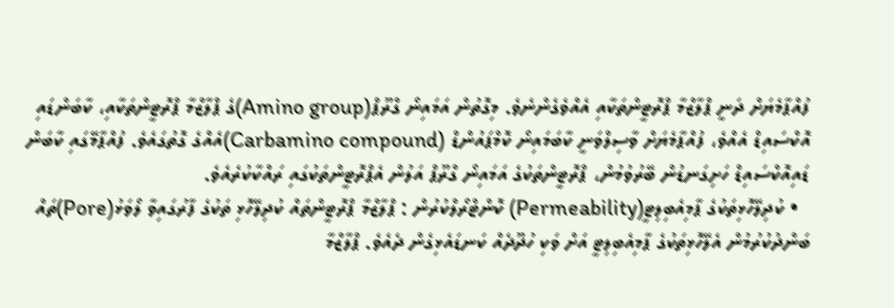ފުއްޕާމެޔަށް ދަނީ ޕްލާޒްމާ ޕްރޮޓީންތަކާއި އެއްވެގެންނެވެ. މިގޮތުން އަމައިނޯ ގްރޫޕް(Amino group)ގެ ޕްލާޒްމާ ޕްރޮޓީންތަކާއި، ކާބަންޑައި އޮކްސައިޑް އެއްވެ، ފުއްޕާމެޔަށް ވާސިލްވަނީ ކާބަމައިނޯ ކޮމްޕައުންޑް (Carbamino compound)އެއްގެ ގޮތުގައެވެ. ފުއްޕާމޭގައި ކާބަން ޑައިއޮކްސައިޑް ހަށިގަނޑުން ބޭރުވުމުން، ޕްރޮޓީންތަކުގެ އަމައިނޯ ގްރޫޕް އަލުން އެޕްރޮޓީންތަކުގައި ރައްކާކުރެއެވެ.
  • ކުދިލޭހޮޅިތަކުގެ ޕާމިއެބިލިޓީ(Permeability) ކޮންޓްރޯލްކުރުން : ޕްލާޒްމާ ޕްރޮޓީންތައް ކުދިލޭހޮޅި ތަކުގެ ފާރުގައިވާ ލޯވަޅު(Pore)ތައް ބަންދުކުރުމުން އެލޭހޮޅިތަކުގެ ޕާމިއެބިލިޓީ އަށް ވަކި ހުދޫދެއް ކަނޑައެޅިގެން ދެއެވެ. ޕްލާޒްމާ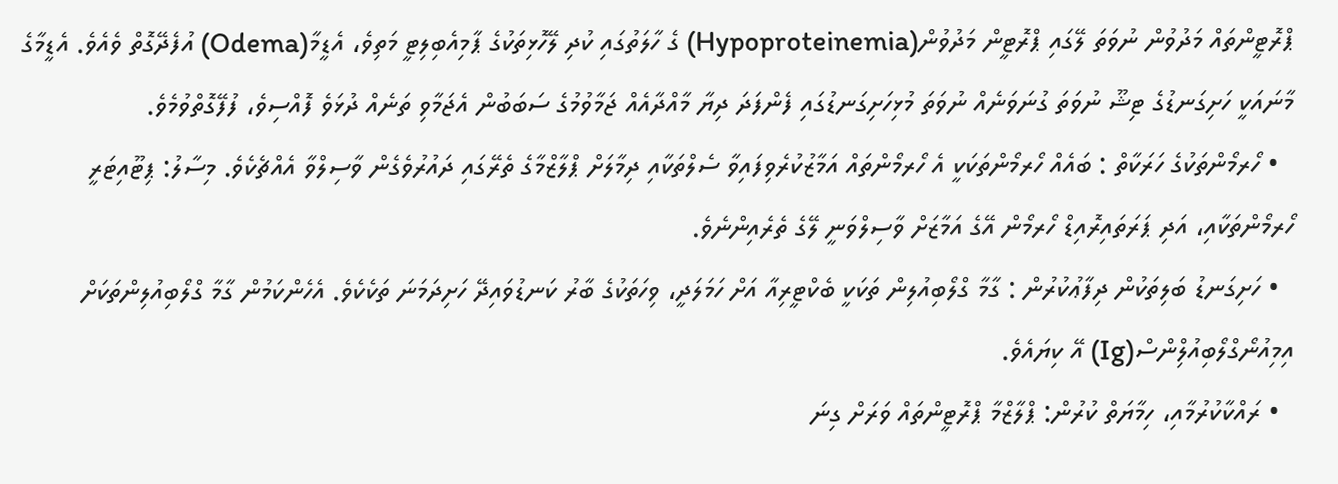ޕްރޮޓީންތައް މަދުވުން ނުވަތަ ލޭގައި ޕްރޮޓީން މަދުވުން(Hypoproteinemia) ގެ ހާލަތުގައި ކުދި ލޭހޮޅިތަކުގެ ޕާމިއެބިލިޓީ މަތިވެ، އެޑީމާ(Odema) އުފެދޭގޮތް ވެއެވެ. އެޑީމާގެ މާނައަކީ ހަށިގަނޑުގެ ޓިޝޫ ނުވަތަ ގުނަވަނެއް ނުވަތަ މުޅިހަށިގަނޑުގައި ފެންފަދަ ދިޔާ މާއްދާއެއް ޖަމާވުމުގެ ސަބަބުން އެޖަމާވި ތަނެއް ދުޅަވެ ފޮއްސިވެ، ފުފޭގޮތްވުމެވެ.
  • ހޯރމޯންތަކުގެ ހަރަކާތް : ބައެއް ހޯރމޯންތަކަކީ އެ ހޯރމޯންތައް އަމާޒުކުރެވިފައިވާ ސެލްތަކާއި ދިމާލަށް ޕްލާޒްމާގެ ތެރޭގައި ދައުރުވެގެން ވާސިލްވާ އެއްޗެކެވެ. މިސާލު: ޕިޓޫއިޓަރީ ހޯރމޯންތަކާއި، އަދި ޕަރަތައިރޮއިޑް ހޯރމޯން އޭގެ އަމާޒަށް ވާސިލްވަނީ ލޭގެ ތެރެއިންނެވެ.
  • ހަށިގަނޑު ބަލިތަކުން ދިފާޢުކުރުން : ގާމާ ގްލޯބިއުލިން ތަކަކީ ބެކްޓީރިއާ އަށް ހަމަލަދީ، ވިހަތަކުގެ ބާރު ކަނޑުވައިދޭ ހަށިދަމަނަ ތަކެކެވެ. އެހެންކަމުން ގާމާ ގްލޯބިއުލިންތަކަށް އިމިއުނޯގްލޯބިއުލިްންސް(Ig) އޭ ކިޔައެވެ.
  • ރައްކާކުރުމާއި، ހިމާޔަތް ކުރުން: ޕްލާޒްމާ ޕްރޮޓީންތައް ވަރަށް ގިނަ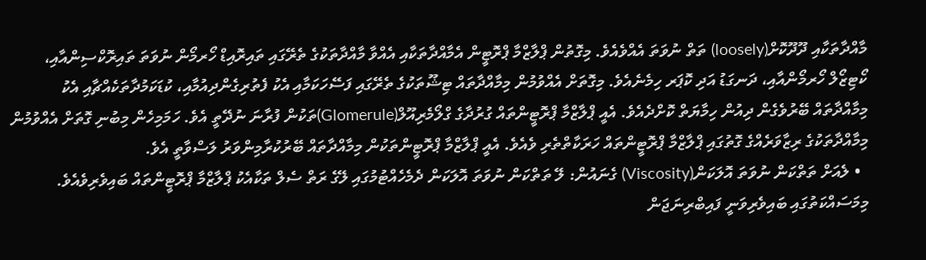މާއްދާތަކާއި ދޫދޫކޮށް(loosely) ތަތް ނުވަތަ އެއްވެއެވެ. މިގޮތުން ޕްލާޒްމާ ޕްރޮޓީން އެމާއްދާތަކާއި އެއްވާ މާއްދާތަކުގެ ތެރޭގައި ތައިރޮއިޑް ހޯރމޯން ނުވަތަ ތައިރޮކްސިންއާއި، ކޯޓިޒޯލް ހޯރމޯންއާއި، ދަނގަޑު އަދި ކޮޕަރ ހިމެނެއެވެ. މިގޮތަށް އެއްވުމުން މިމާއްދާތައް ޓިޝޫތަކުގެ ތެރޭގައި ފަސޭހަކަމާއި އެކު ފެތުރިގެންދިއުމާއި، ކުޑަކަމުދާތަކެއްޗާއި އެކު މިމާއްދާތައް ބޭރުވެގެން ދިއުން ހިމާޔަތް ކޮށްދެއެވެ. އެއީ ޕްލާޒްމާ ޕްރޮޓީންތައް ގުރުދާގެ ގްލޯމެރިއޫލް(Glomerule)ތަކުން ފުރާނަ ނުދޭތީ އެވެ. ހަމަމިހެން މިބުނި ގޮތަށް އެއްވުމުން މިމާއްދާތަކުގެ ރިޒާވަރެއްގެ ގޮތުގައި ޕްލާޒްމާ ޕްރޮޓީންތައް ހަރަކާތްތެރި ވެއެވެ. އެއީ ޕްލާޒްމާ ޕްރޮޓީންތަކުން މިމާއްދާތައް ބޭރުކުރާމިންވަރު ލަސްވާތީ އެވެ.
  • ލެއަށް ތަތްކަން ނުވަތަ އޮލަކަން(Viscosity) ގެނައުން: ލޭ ތަތްކަން ނުވަތަ އޮލަކަން ދެމެހެއްޓުމުގައި ލޭގެ ރަތް ސެލް ތަކާއެކު ޕްލާޒްމާ ޕްރޮޓީންތައް ބައިވެރިވެއެވެ. މިމަސައްކަތުގައި ބައިވެރިވަނީ ފައިބްރިނަޖަން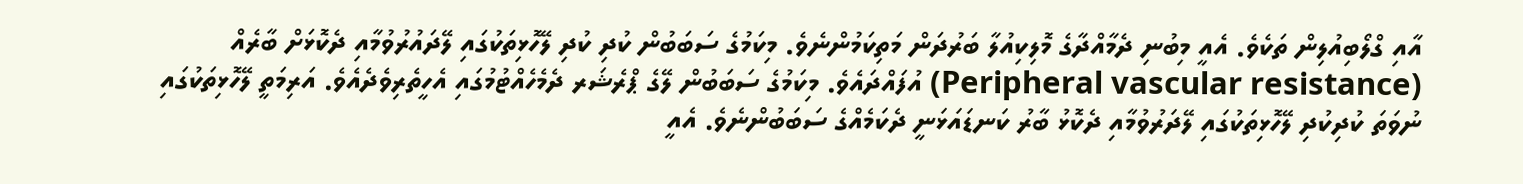އާއި ގްލޯބިއުލިން ތަކެވެ. އެއީ މިބުނި ދެމާއްދާގެ މޮލިކިއުލާ ބަރުދަން މަތިކަމުންނެވެ. މިކަމުގެ ސަބަބުން ކުދި ކުދި ލޭހޮޅިތަކުގައި ލޭދައުރުވުމާއި ދެކޮޅަށް ބާރެއް (Peripheral vascular resistance) އުފައްދައެވެ. މިކަމުގެ ސަބަބުން ލޭގެ ޕްރެޝަރ ދެމެހެއްޓުމުގައި އެހީތެރިވެދެއެވެ. އަރިމަތީ ލޭހޮޅިތަކުގައި ނުވަތަ ކުދިކުދި ލޭހޮޅިތަކުގައި ލޭދަރުވުމާއި ދެކޮޅު ބާރު ކަނޑައަޅަނީ ދެކަމެއްގެ ސަބަބުންނެވެ. އެއީ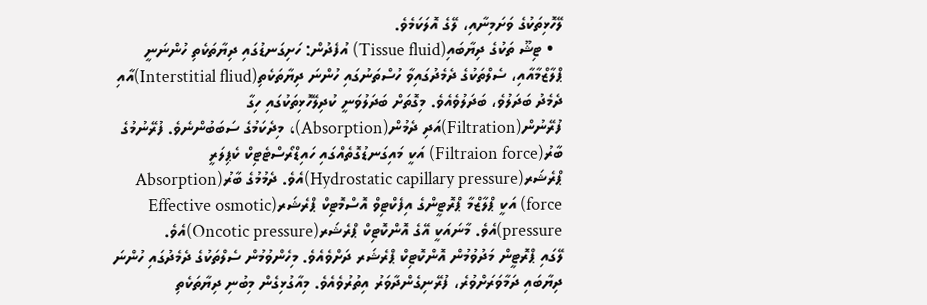ލޭހޮޅިތަކުގެ ވަށަމިނާއި، ލޭގެ އޮލަކަމެވެ.
  • ޓިޝޫ ތަކުގެ ދިޔާބައި(Tissue fluid) އުފެދުން: ހަށިގަނޑުގައި ދިޔާތަކެތި ހުންނަނީ ޕްލާޒްމާއާއި، ސެލްތަކުގެ ދެމެދުގައިވާ ހުސްތަނުގައި ހުންނަ ދިޔާތަކެތި(Interstitial fliud)އާއި ދެމެދު ބަދަލުވެ، ބަދަލުވެއެވެ. މިގޮތަށް ބަދަލުވަނީ ކުދިލޭހޮޅިތަކުގައި ހިގާ ފުރޭނުން(Filtration)އަދި ދެމުން(Absorption)، މިދެކަމުގެ ސަބަބުންނެވެ. ފުރޭނުމުގެ ބާރު(Filtraion force) އަކީ މައިގަނޑުގޮތެއްގައި ހައިޑްރޯސްޓެޓިކް ކެޕިލަރީ ޕްރެޝަރ(Hydrostatic capillary pressure)އެވެ. ދެމުމުގެ ބާރު(Absorption force) އަކީ ޕްލާޒްމާ ޕްރޮޓީންގެ އިފެކްޓިވް އޮސްމޮޓިކް ޕްރެޝަރ(Effective osmotic pressure)އެވެ. މާނައަކީ އޭގެ އޮންކޮޓިކް ޕްރެޝަރ(Oncotic pressure)އެވެ.
ލޭގައި ޕްރޮޓީން މަދުވުމުން އޮންކޮޓިކް ޕްރެޝަރ ދަށްވެއެވެ. މިހެންވުމުން ސެލްތަކުގެ ދެމެދުގައި ހުންނަ ދިޔާބައި ދަމާވަރަށްވުރެ، ފުރޭނިގެންދާވަރު އިތުރުވެއެވެ. މިއާގުޅިގެން މިބުނި ދިޔާތަކެތި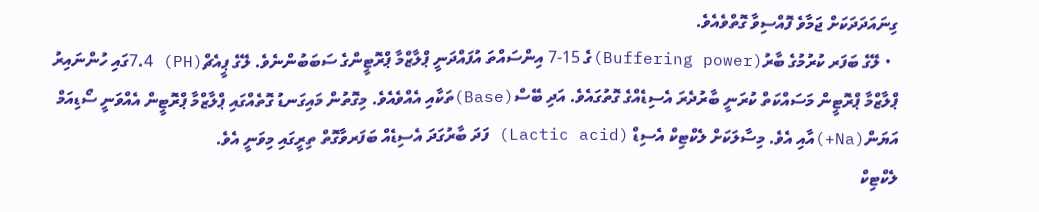ގިނައަދަދަކަށް ޖަމާވެ ފޮއްސިވާ ގޮތްވެއެވެ.
  • ލޭގެ ބަފަރ ކުރުމުގެ ބާރު(Buffering power)ގެ 15-7 އިންސައްތަ އުފައްދަނީ ޕްލާޒްމާ ޕްރޮޓީންގެ ސަބަބުންނެވެ. ލޭގެ ޕީއެޗް(PH) 7.4ގައި ހުންނައިރު ޕްލާޒްމާ ޕްރޮޓީން މަސައްކަތް ކުރަނީ ބާރުދެރަ އެސިޑެއްގެ ގޮތުގައެވެ. އަދި ބޭސް(Base)ތަކާއި އެއްވެއެވެ. މިގޮތުން މައިގަނޑު ގޮތެއްގައި ޕްލާޒްމާ ޕްރޮޓީން އެއްވަނީ ސޯޑިއަމް އަޔަން(Na+)އާއި އެވެ. މިސާލަކަށް ލެކްޓިކް އެސިޑް (Lactic acid) ފަދަ ބާރުގަދަ އެސިޑެއް ބަފަރވާގޮތް ތިރީގައި މިވަނީ އެވެ.
ލެކްޓިކް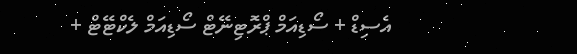އެސިޑް + ސޯޑިއަމް ޕްރޮޓިނޭޓް ސޯޑިއަމް ލެކްޓޭޓް +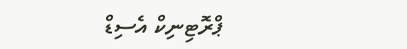ޕްރޮޓިނިކް އެސިޑް